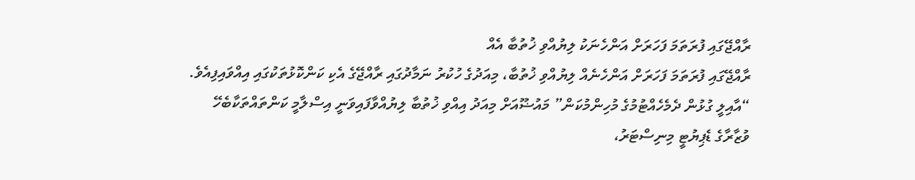ރާއްޖޭގައި ފުރަތަމަ ފަހަރަށް އަންހެނަކު ލިޔުއްވި ޚުތުބާ އެއް
ރާއްޖޭގައި ފުރަތަމަ ފަހަރަށް އަންހެނެއް ލިޔުއްވި ޚުތުބާ، މިއަދުގެ ހުކުރު ނަމާދުގައި ރާއްޖޭގެ އެކި ކަންކޮޅުތަކުގައި އިއްވައިފިއެވެ.
“އާއިލީ ގުޅުން ދެމެހެއްޓުމުގެ މުހިންމުކަން” މައުޟޫއަށް މިއަދު އިއްވި ޚުތުބާ ލިޔުއްވާފައިވަނީ އިސްލާމީ ކަންތައްތަކާބެހޭ ވުޒާރާގެ ޑެޕިޔުޓީ މިނިސްޓަރު،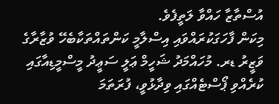އުސްތާޒާ ހައްވާ ލަތީފެވެ.
މިކަން ފާހަގަކުރައްވައި އިސްލާމީ ކަންތައްތަކާބެހޭ ވުޒާރާގެ ވަޒީރު ޑރ. މުހައްމަދު ޝަހީމް ޢަލީ ސަޢީދު މީސްމީޑިއާގައި ކުރެއްވި ޕޯސްޓެއްގައި ވިދާޅުވީ، ފުރަތަމަ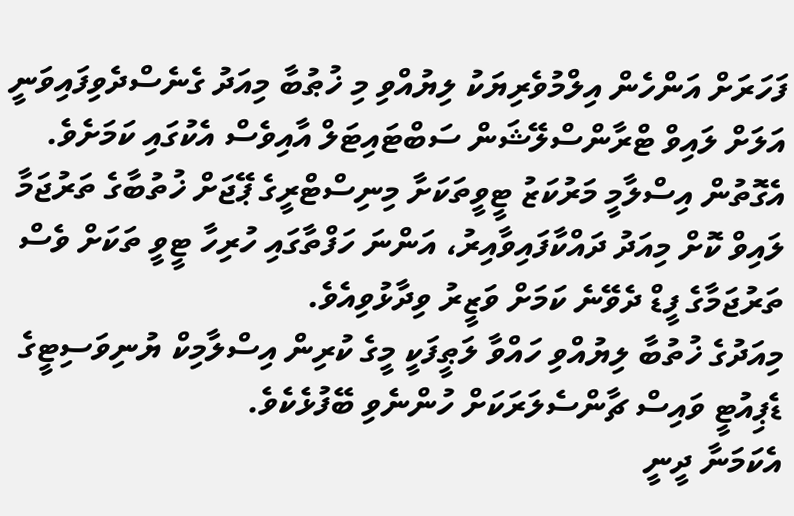ފަހަރަށް އަންހެން އިލްމުވެރިޔަކު ލިޔުއްވި މި ޚުޠުބާ މިއަދު ގެނެސްދެވިފައިވަނީ އަލަށް ލައިވް ޓްރާންސްލޭޝަން ސަބްޓައިޓަލް އާއިވެސް އެކުގައި ކަމަށެވެ.
އެގޮތުން އިސްލާމީ މަރުކަޒު ޓީވީތަކަށާ މިނިސްޓްރީގެ ޕޭޖަށް ޚުތުބާގެ ތަރުޖަމާ ލައިވް ކޮށް މިއަދު ދައްކާފައިވާއިރު، އަންނަ ހަފްތާގައި ހުރިހާ ޓީވީ ތަކަށް ވެސް ތަރުޖަމާގެ ފީޑް ދެވޭނެ ކަމަށް ވަޒީރު ވިދާޅުވިއެވެ.
މިއަދުގެ ޚުތުބާ ލިޔުއްވި ހައްވާ ލަޠީފަކީ މީގެ ކުރިން އިސްލާމިކް ޔުނިވަސިޓީގެ ޑެޕިއުޓީ ވައިސް ޗާންސެލަރަކަށް ހުންނެވި ބޭފުޅެކެވެ.
އެކަމަނާ ދީނީ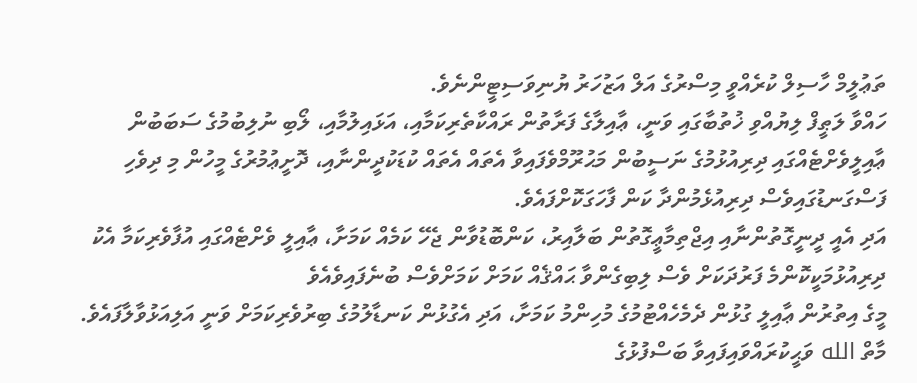ތަޢުލީމް ހާސިލް ކުރެއްވީ މިސްރުގެ އަލް އަޒުހަރު ޔުނިވަސިޓީންނެވެ.
ހައްވާ ލަޠީފް ލިޔުއްވި ޚުތުބާގައި ވަނީ، ޢާއިލާގެ ފަރާތުން ރައްކާތެރިކަމާއި، އަޅައިލުމާއި، ލޯބި ނުލިބުމުގެ ސަބަބުން ޢާއިލީވެށްޓެއްގައި ދިރިއުޅުމުގެ ނަސީބުން މަޙުރޫމްވެފައިވާ އެތައް އެތައް ކުޑަކުދީންނާއި، ދޮށީޢުމުރުގެ މީހުން މި ދިވެހި ފަސްގަނޑުގައިވެސް ދިރިއުޅެމުންދާ ކަން ފާހަގަކޮށްފައެވެ.
އަދި އެއީ ދީނީގޮތުންނާއި އިޖްތިމާޢީގޮތުން ބަލާއިރު، ކަންބޮޑުވާން ޖެހޭ ކަމެއް ކަމަށާ، ޢާއިލީ ވެށްޓެއްގައި އުފާވެރިކަމާ އެކު ދިރިއުޅުމަކީކޮންމެ ފަރުދަކަށް ވެސް ލިބިގެންވާ ޙައްޤެއް ކަމަށް ކަމަށްވެސް ބުނެފައިވެއެވެ
މީގެ އިތުރުން ޢާއިލީ ގުޅުން ދެމެހެއްޓުމުގެ މުހިންމު ކަމަށާ، އަދި އެގުޅުން ކަނޑާލުމުގެ ބިރުވެރިކަމަށް ވަނީ އަލިއަޅުވާލާފައެވެ.
މާތް الله ވަޙީކުރައްވައިފައިވާ ބަސްފުޅުގެ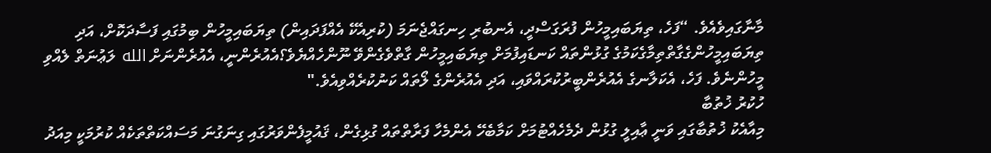މާނާގައިވެއެވެ. “ފަހެ، ތިޔަބައިމީހުން ފުރަގަސްދީ، އެނބުރި ހިނގައްޖެނަމަ (ކުރިއެކޭ އެއްފަދައިން) ތިޔަބައިމީހުން ބިމުގައި ފަސާދަކޮށް، އަދި ތިޔަބައިމީހުންގެގާތްތިމާގެކަމުގެ ގުޅުންތައް ކަނޑައިފުމަށް ތިޔަބައިމީހުން ގާތްވެގެންވޭ ނޫންހެއްޔެވެ؟އެއުރެންނީ، އެއުރެންނަށް الله ލަޢުނަތް ލެއްވި މީހުންނެވެ. ފަހެ، އެކަލާނގެ އެއުރެންބީރުކުރައްވައި، އަދި އެއުރެންގެ ލޯތައް ކަނުކުރެއްވިއެވެ."
ހުކުރު ޚުތުބާ
މިއާއެކު ޚުތުބާގައި ވަނީ ޢާއިލީ ގުޅުން ދެމެހެއްޓުމަށް ކަމާބެހޭ އެންމެހާ ފަރާތްތައް ގުޅިގެން، ޤައުމީފެންވަރުގައި ގިނަގުނަ މަސައްކަތްތަކެއް ކުރުމަކީ މިއަދު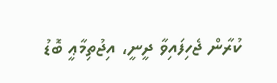ކުރާން ޖެހިފައިވާ ދީނީ، އިޖުތިމާޢީ ބޮޑު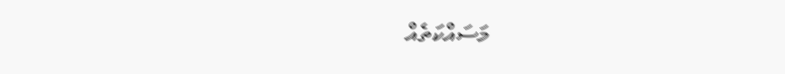މަސައްކަތެއް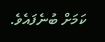ކަމަށް ބުނެފައެވެ.